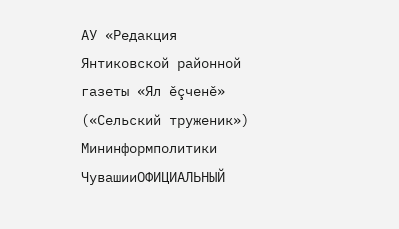АУ «Редакция Янтиковской районной газеты «Ял ěçченě» («Сельский труженик») Мининформполитики ЧувашииОФИЦИАЛЬНЫЙ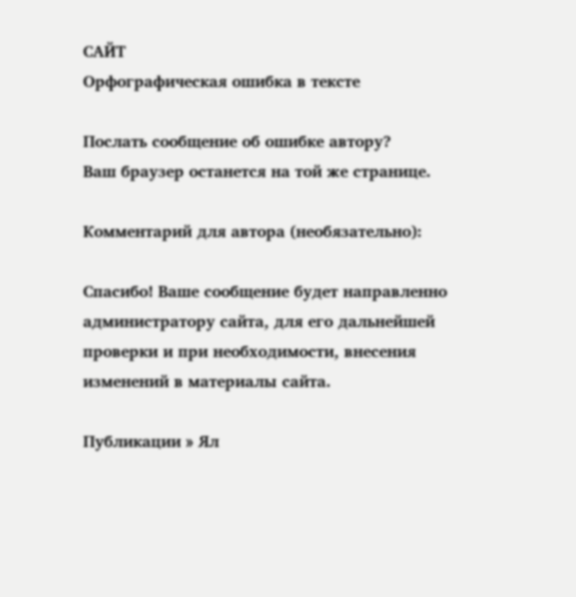САЙТ
Орфографическая ошибка в тексте

Послать сообщение об ошибке автору?
Ваш браузер останется на той же странице.

Комментарий для автора (необязательно):

Спасибо! Ваше сообщение будет направленно администратору сайта, для его дальнейшей проверки и при необходимости, внесения изменений в материалы сайта.

Публикации » Ял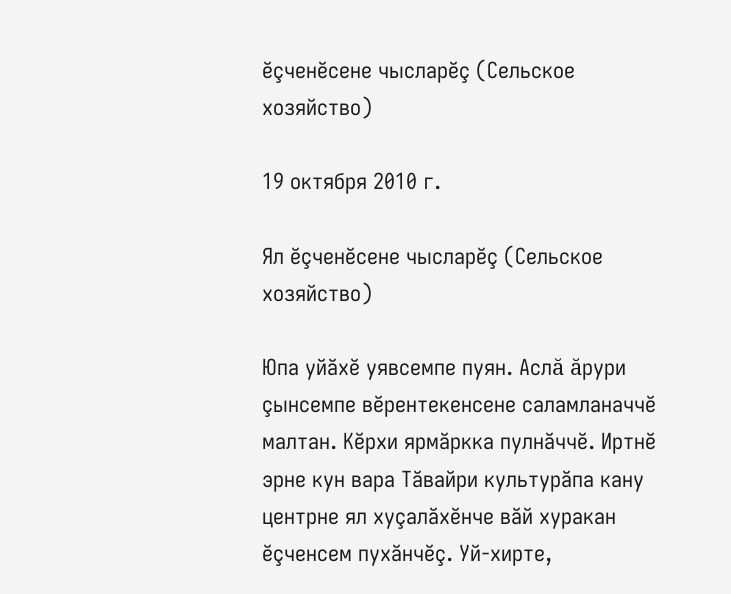ĕçченĕсене чысларĕç (Сельское хозяйство)

19 октября 2010 г.

Ял ĕçченĕсене чысларĕç (Сельское хозяйство)

Юпа уйăхĕ уявсемпе пуян. Аслă ăрури çынсемпе вĕрентекенсене саламланаччĕ малтан. Кĕрхи ярмăркка пулнăччĕ. Иртнĕ эрне кун вара Тăвайри культурăпа кану центрне ял хуçалăхĕнче вăй хуракан ĕçченсем пухăнчĕç. Уй-хирте,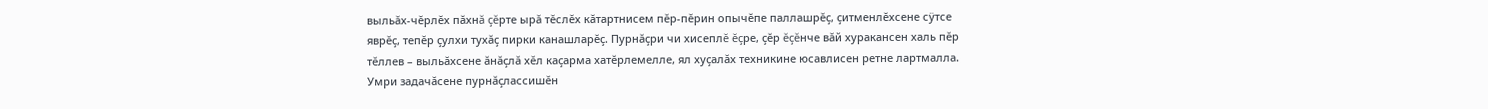выльăх-чĕрлĕх пăхнă çĕрте ырă тĕслĕх кăтартнисем пĕр-пĕрин опычĕпе паллашрĕç, çитменлĕхсене сÿтсе яврĕç, тепĕр çулхи тухăç пирки канашларĕç. Пурнăçри чи хисеплĕ ĕçре, çĕр ĕçĕнче вăй хуракансен халь пĕр тĕллев – выльăхсене ăнăçлă хĕл каçарма хатĕрлемелле, ял хуçалăх техникине юсавлисен ретне лартмалла. Умри задачăсене пурнăçлассишĕн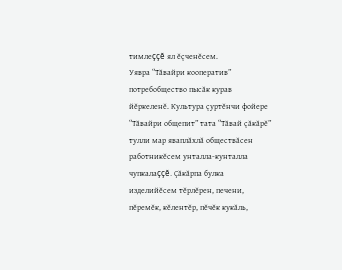тимлеççĕ ял ĕçченĕсем.
Уявра “Тăвайри кооператив” потребобщество пысăк курав йĕркеленĕ. Культура çуртĕнчи фойере “Тăвайри общепит” тата “Тăвай çăкăрĕ” тулли мар яваплăхлă обществăсен работникĕсем унталла-кунталла чупкалаççĕ. Çăкăрпа булка изделийĕсем тĕрлĕрен, печени, пĕремĕк, кĕлентĕр, пĕчĕк кукăль,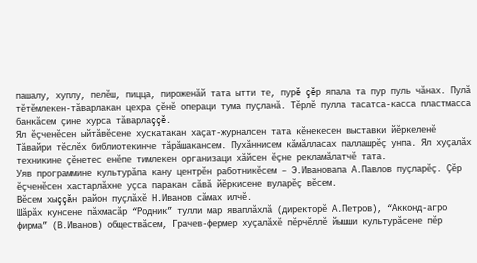пашалу, хуплу, пелĕш, пицца, пироженăй тата ытти те, пурĕ çĕр япала та пур пуль чăнах. Пулă тĕтĕмлекен-тăварлакан цехра çĕнĕ операци тума пуçланă. Тĕрлĕ пулла тасатса-касса пластмасса банкăсем çине хурса тăварлаççĕ.
Ял ĕçченĕсен ыйтăвĕсене хускатакан хаçат-журналсен тата кĕнекесен выставки йĕркеленĕ Тăвайри тĕслĕх библиотекинче тăрăшакансем. Пухăннисем кăмăлласах паллашрĕç унпа. Ял хуçалăх техникине çĕнетес енĕпе тимлекен организаци хăйсен ĕçне рекламăлатчĕ тата.
Уяв программине культурăпа кану центрĕн работникĕсем – Э.Ивановапа А.Павлов пуçларĕç. Çĕр ĕçченĕсен хастарлăхне уçса паракан сăвă йĕркисене вуларĕç вĕсем.
Вĕсем хыççăн район пуçлăхĕ Н.Иванов сăмах илчĕ.
Шăрăх кунсене пăхмасăр “Родник” тулли мар яваплăхлă (директорĕ А.Петров), “Акконд-агро фирма” (В.Иванов) обществăсем, Грачев-фермер хуçалăхĕ пĕрчĕллĕ йышши культурăсене пĕр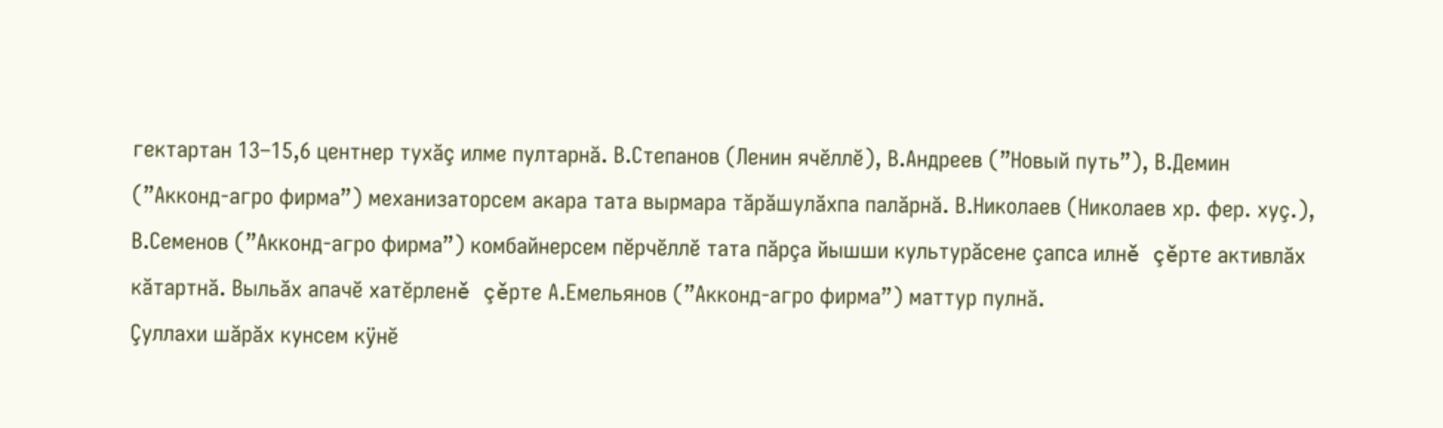гектартан 13–15,6 центнер тухăç илме пултарнă. В.Степанов (Ленин ячĕллĕ), В.Андреев (”Новый путь”), В.Демин (”Акконд-агро фирма”) механизаторсем акара тата вырмара тăрăшулăхпа палăрнă. В.Николаев (Николаев хр. фер. хуç.), В.Семенов (”Акконд-агро фирма”) комбайнерсем пĕрчĕллĕ тата пăрçа йышши культурăсене çапса илнĕ çĕрте активлăх кăтартнă. Выльăх апачĕ хатĕрленĕ çĕрте А.Емельянов (”Акконд-агро фирма”) маттур пулнă.
Çуллахи шăрăх кунсем кÿнĕ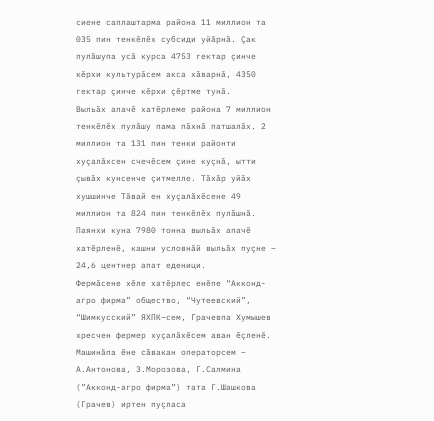сиене саплаштарма района 11 миллион та 035 пин тенкĕлĕх субсиди уйăрнă. Çак пулăшупа усă курса 4753 гектар çинче кĕрхи культурăсем акса хăварнă, 4350 гектар çинче кĕрхи çĕртме тунă.
Выльăх апачĕ хатĕрлеме района 7 миллион тенкĕлĕх пулăшу пама пăхнă патшалăх. 2 миллион та 131 пин тенки районти хуçалăхсен счечĕсем çине куçнă, ытти çывăх кунсенче çитмелле. Тăхăр уйăх хушшинче Тăвай ен хуçалăхĕсене 49 миллион та 824 пин тенкĕлĕх пулăшнă. Паянхи куна 7980 тонна выльăх апачĕ хатĕрленĕ, кашни условнăй выльăх пуçне – 24,6 центнер апат еденици.
Фермăсене хĕле хатĕрлес енĕпе “Акконд-агро фирма” общество, “Чутеевский”, “Шимкусский” ЯХПК–сем, Грачевпа Хумышев хресчен фермер хуçалăхĕсем аван ĕçленĕ. Машинăпа ĕне сăвакан операторсем – А.Антонова, З.Морозова, Г.Салмина (”Акконд-агро фирма”) тата Г.Шашкова (Грачев) иртен пуçласа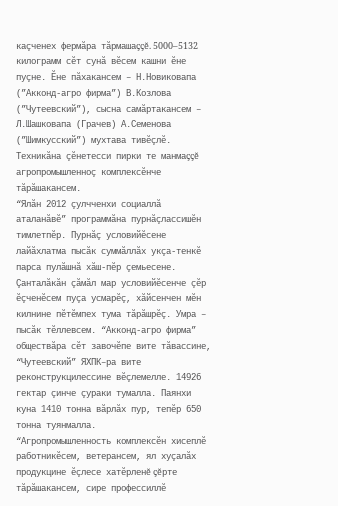каçченех фермăра тăрмашаççĕ. 5000–5132 килограмм сĕт сунă вĕсем кашни ĕне пуçне. Ĕне пăхакансем – Н.Новиковапа (”Акконд-агро фирма”) В.Козлова (”Чутеевский”), сысна самăртакансем – Л.Шашковапа (Грачев) А.Семенова (”Шимкусский”) мухтава тивĕçлĕ.
Техникăна çĕнетесси пирки те манмаççĕ агропромышленноç комплексĕнче тăрăшакансем.
“Ялăн 2012 çулчченхи социаллă аталанăвĕ” программăна пурнăçлассишĕн тимлетпĕр. Пурнăç условийĕсене лайăхлатма пысăк суммăллăх укçа-тенкĕ парса пулăшнă хăш-пĕр çемьесене. Çанталăкăн çăмăл мар условийĕсенче çĕр ĕçченĕсем пуçа усмарĕç, хăйсенчен мĕн килнине пĕтĕмпех тума тăрăшрĕç. Умра – пысăк тĕллевсем. “Акконд-агро фирма” обществăра сĕт завочĕпе вите тăвассине, “Чутеевский” ЯХПК–ра вите реконструкцилессине вĕçлемелле. 14926 гектар çинче çураки тумалла. Паянхи куна 1410 тонна вăрлăх пур, тепĕр 650 тонна туянмалла.
“Агропромышленность комплексĕн хисеплĕ работникĕсем, ветерансем, ял хуçалăх продукцине ĕçлесе хатĕрленĕ çĕрте тăрăшакансем, сире профессиллĕ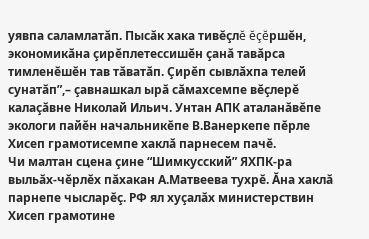уявпа саламлатăп. Пысăк хака тивĕçлĕ ĕçĕршĕн, экономикăна çирĕплетессишĕн çанă тавăрса тимленĕшĕн тав тăватăп. Çирĕп сывлăхпа телей сунатăп”,– çавнашкал ырă сăмахсемпе вĕçлерĕ калаçăвне Николай Ильич. Унтан АПК аталанăвĕпе экологи пайĕн начальникĕпе В.Ванеркепе пĕрле Хисеп грамотисемпе хаклă парнесем пачĕ.
Чи малтан сцена çине “Шимкусский” ЯХПК-ра выльăх-чĕрлĕх пăхакан А.Матвеева тухрĕ. Ăна хаклă парнепе чысларĕç. РФ ял хуçалăх министерствин Хисеп грамотине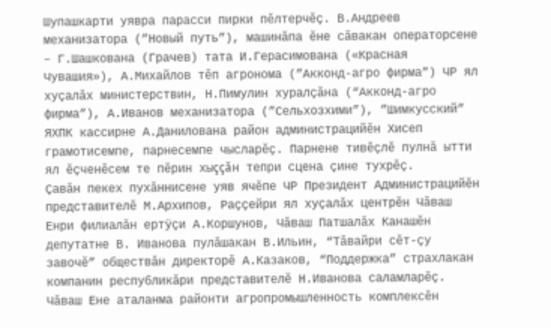Шупашкарти уявра парасси пирки пĕлтерчĕç. В.Андреев механизатора (”Новый путь”), машинăпа ĕне сăвакан операторсене – Г.Шашкована (Грачев) тата И.Герасимована («Красная Чувашия»), А.Михайлов тĕп агронома (”Акконд-агро фирма”) ЧР ял хуçалăх министерствин, Н.Пимулин хуралçăна (“Акконд-агро фирма”), А.Иванов механизатора (”Сельхозхими”), ”Шимкусский” ЯХПК кассирне А.Данилована район администрацийĕн Хисеп грамотисемпе, парнесемпе чысларĕç. Парнене тивĕçлĕ пулнă ытти ял ĕçченĕсем те пĕрин хыççăн тепри сцена çине тухрĕç.
Çавăн пекех пухăннисене уяв ячĕпе ЧР Президент Администрацийĕн представителĕ М.Архипов, Раççейри ял хуçалăх центрĕн Чăваш Енри филиалăн ертÿçи А.Коршунов, Чăваш Патшалăх Канашĕн депутатне В. Иванова пулăшакан В.Ильин, “Тăвайри сĕт-çу завочĕ” обществăн директорĕ А.Казаков, “Поддержка” страхлакан компанин республикăри представителĕ Н.Иванова саламларĕç. Чăваш Ене аталанма районти агропромышленность комплексĕн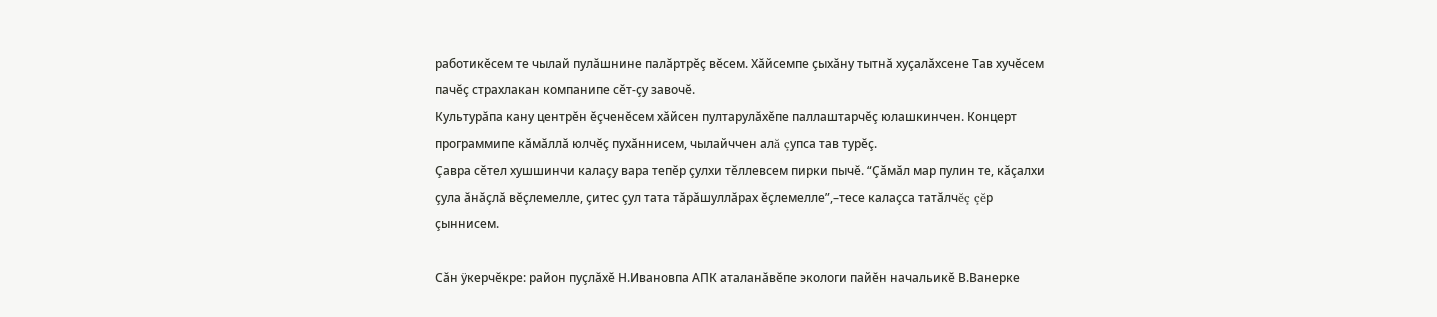работикĕсем те чылай пулăшнине палăртрĕç вĕсем. Хăйсемпе çыхăну тытнă хуçалăхсене Тав хучĕсем пачĕç страхлакан компанипе сĕт-çу завочĕ.
Культурăпа кану центрĕн ĕçченĕсем хăйсен пултарулăхĕпе паллаштарчĕç юлашкинчен. Концерт программипе кăмăллă юлчĕç пухăннисем, чылайччен алă çупса тав турĕç.
Çавра сĕтел хушшинчи калаçу вара тепĕр çулхи тĕллевсем пирки пычĕ. “Çăмăл мар пулин те, кăçалхи çула ăнăçлă вĕçлемелле, çитес çул тата тăрăшуллăрах ĕçлемелле”,–тесе калаçса татăлчĕç çĕр çыннисем.

Сăн ÿкерчĕкре: район пуçлăхĕ Н.Ивановпа АПК аталанăвĕпе экологи пайĕн начальикĕ В.Ванерке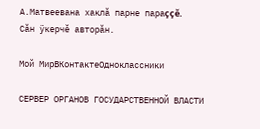А.Матвеевана хаклă парне параççĕ.
Сăн ÿкерчĕ авторăн.

Мой МирВКонтактеОдноклассники

СЕРВЕР ОРГАНОВ ГОСУДАРСТВЕННОЙ ВЛАСТИ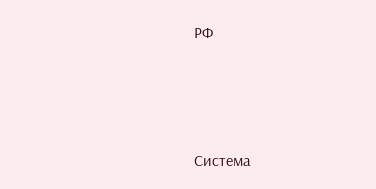РФ



Система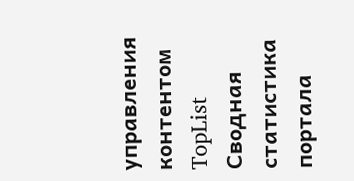управления контентом
TopList Сводная статистика портала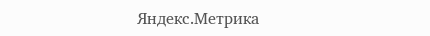Яндекс.Метрика